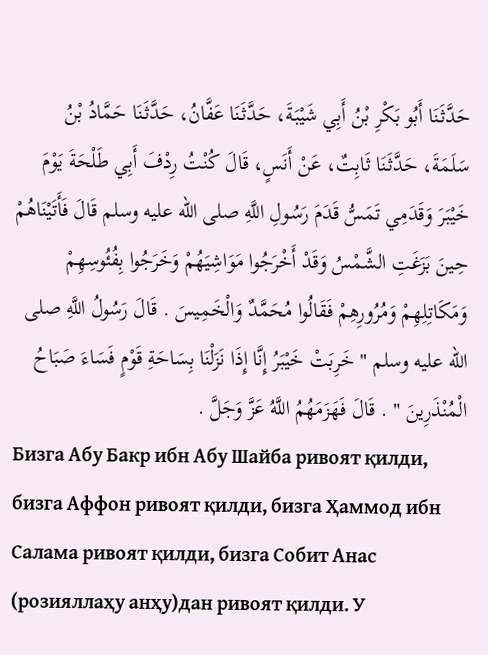حَدَّثَنَا أَبُو بَكْرِ بْنُ أَبِي شَيْبَةَ، حَدَّثَنَا عَفَّانُ، حَدَّثَنَا حَمَّادُ بْنُ سَلَمَةَ، حَدَّثَنَا ثَابِتٌ، عَنْ أَنَسٍ، قَالَ كُنْتُ رِدْفَ أَبِي طَلْحَةَ يَوْمَ خَيْبَرَ وَقَدَمِي تَمَسُّ قَدَمَ رَسُولِ اللَّهِ صلى الله عليه وسلم قَالَ فَأَتَيْنَاهُمْ حِينَ بَزَغَتِ الشَّمْسُ وَقَدْ أَخْرَجُوا مَوَاشِيَهُمْ وَخَرَجُوا بِفُئُوسِهِمْ وَمَكَاتِلِهِمْ وَمُرُورِهِمْ فَقَالُوا مُحَمَّدٌ وَالْخَمِيسَ . قَالَ رَسُولُ اللَّهِ صلى الله عليه وسلم " خَرِبَتْ خَيْبَرُ إِنَّا إِذَا نَزَلْنَا بِسَاحَةِ قَوْمٍ فَسَاءَ صَبَاحُ الْمُنْذَرِينَ " . قَالَ فَهَزَمَهُمُ اللَّهُ عَزَّ وَجَلَّ .
Бизга Абу Бакр ибн Абу Шайба ривоят қилди, бизга Аффон ривоят қилди, бизга Ҳаммод ибн Салама ривоят қилди, бизга Собит Анас (розияллаҳу анҳу)дан ривоят қилди. У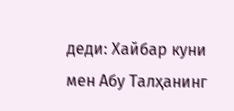деди: Хайбар куни мен Абу Талҳанинг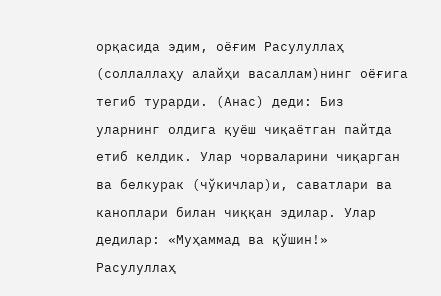орқасида эдим, оёғим Расулуллаҳ (соллаллаҳу алайҳи васаллам)нинг оёғига тегиб турарди. (Анас) деди: Биз уларнинг олдига қуёш чиқаётган пайтда етиб келдик. Улар чорваларини чиқарган ва белкурак (чўкичлар)и, саватлари ва каноплари билан чиққан эдилар. Улар дедилар: «Муҳаммад ва қўшин!» Расулуллаҳ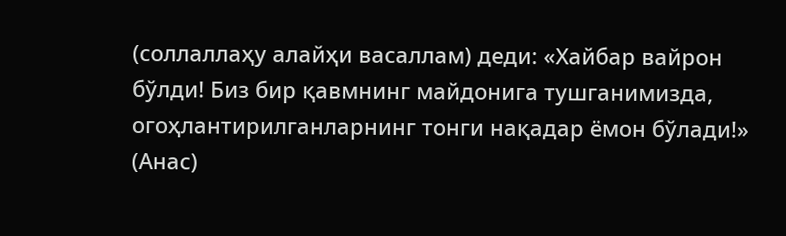(соллаллаҳу алайҳи васаллам) деди: «Хайбар вайрон бўлди! Биз бир қавмнинг майдонига тушганимизда, огоҳлантирилганларнинг тонги нақадар ёмон бўлади!» (Анас)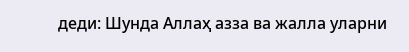деди: Шунда Аллаҳ азза ва жалла уларни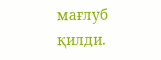мағлуб қилди.